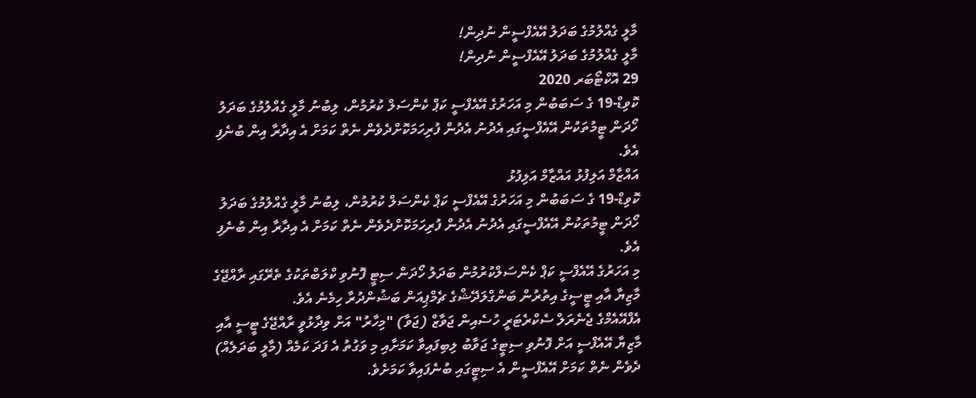މާލީ ގެއްލުމުގެ ބަދަލު އޭއެފްސީން ނުދިން!
މާލީ ގެއްލުމުގެ ބަދަލު އޭއެފްސީން ނުދިން!
29 އޮކްޓޯބަރ 2020
ކޮވިޑް-19 ގެ ސަބަބުން މި އަހަރުގެ އޭއެފްސީ ކަޕް ކެންސަލް ކުރުމުން، ލިބުނު މާލީ ގެއްލުމުގެ ބަދަލު ހޯދަން ޓީމުތަކުން އޭއެފްސީގައި އެދުނު އެދުން ފުރިހަމަކޮށްދެވެން ނެތް ކަމަށް އެ އިދާރާ އިން ބުނެފި އެވެ.
އައްޒާމް އަލިފުޅު އައްޒާމް އަލިފުޅު
ކޮވިޑް-19 ގެ ސަބަބުން މި އަހަރުގެ އޭއެފްސީ ކަޕް ކެންސަލް ކުރުމުން، ލިބުނު މާލީ ގެއްލުމުގެ ބަދަލު ހޯދަން ޓީމުތަކުން އޭއެފްސީގައި އެދުނު އެދުން ފުރިހަމަކޮށްދެވެން ނެތް ކަމަށް އެ އިދާރާ އިން ބުނެފި އެވެ.
މި އަހަރުގެ އޭއެފްސީ ކަޕް ކެންސަލްކުރުމުން ބަދަލު ހޯދަން ސިޓީ ފޮނުވި ކްލަބްތަކުގެ ތެރޭގައި ރާއްޖޭގެ މާޒިޔާ އާއި ޓީސީގެ އިތުރުން ބަންގްލަދޭޝްގެ ޗެމްޕިއަން ބަޝުންދުރާ ހިމެނެ އެވެ.
އެފްއޭއެމްގެ ޖެނެރަލް ސެކްރެޓަރީ ހުސެއިން ޖަވާޒް (ޖަވާ) "މިހާރު" އަށް ވިދާޅުވީ ރާއްޖޭގެ ޓީސީ އާއި މާޒިޔާ އޭއެފްސީ އަށް ފޮނުވި ސިޓީގެ ޖަވާބު ލިބިފައިވާ ކަމަށާއި މި ވަގުތު އެ ފަދަ ކަމެއް (މާލީ ބަދަލެއް) ދެވެން ނެތް ކަމަށް އޭއެފްސީން އެ ސިޓީގައި ބުނެފައިވާ ކަމަށެވެ.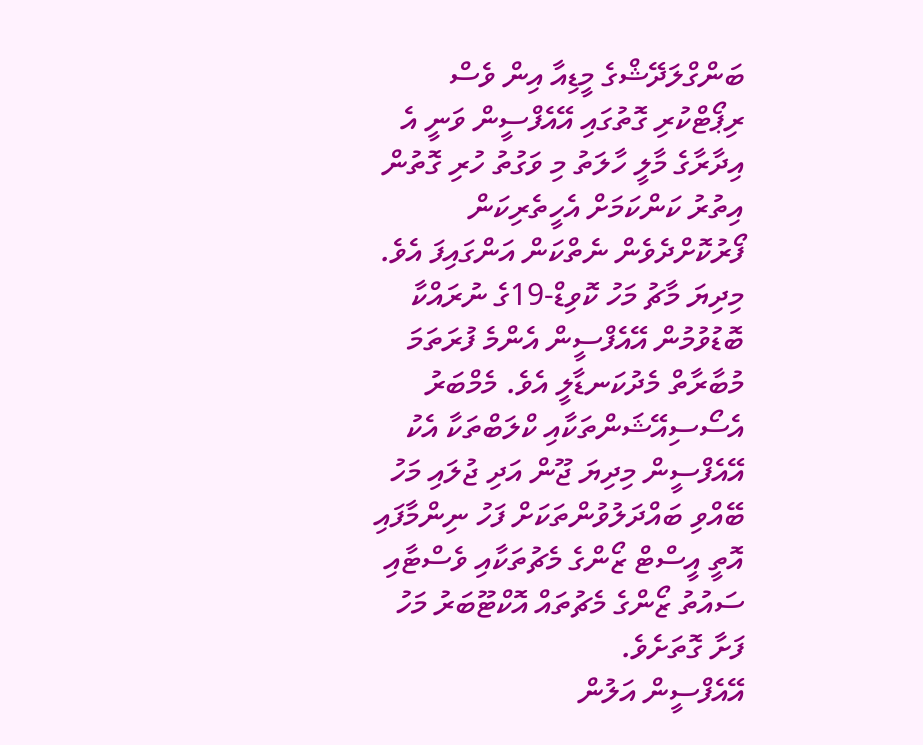ބަންގްލަދޭޝްގެ މީޑިއާ އިން ވެސް ރިޕޯޓްކުރި ގޮތުގައި އޭއެފްސީން ވަނީ އެ އިދާރާގެ މާލީ ހާލަތު މި ވަގުތު ހުރި ގޮތުން އިތުރު ކަންކަމަށް އެހީތެރިކަން ފޯރުކޮށްދެވެން ނެތްކަން އަންގައިފަ އެވެ.
މިދިޔަ މާޗު މަހު ކޮވިޑް-19ގެ ނުރައްކާ ބޮޑުވުމުން އޭއެފްސީން އެންމެ ފުރަތަމަ މުބާރާތް މެދުކަނޑާލީ އެވެ. މެމްބަރު އެސޯސިއޭޝަންތަކާއި ކްލަބްތަކާ އެކު އޭއެފްސީން މިދިޔަ ޖޫން އަދި ޖުލައި މަހު ބޭއްވި ބައްދަލުވުންތަކަށް ފަހު ނިންމާފައި އޮތީ އީސްޓް ޒޯންގެ މެޗުތަކާއި ވެސްޓާއި ސައުތު ޒޯންގެ މެޗުތައް އޮކްޓޫބަރު މަހު ފަށާ ގޮތަށެވެ.
އޭއެފްސީން އަލުން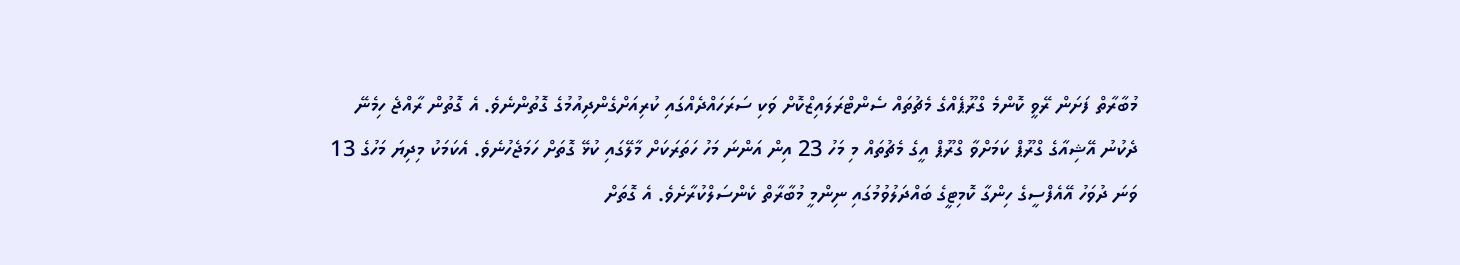މުބާރާތް ފަށަން ރޭވީ ކޮންމެ ގްރޫޕެއްގެ މެޗުތައް ސެންޓްރަލައިޒްކޮށް ވަކި ސަރަހައްދެއްގައި ކުރިއަށްގެންދިއުމުގެ ގޮތުންނެވެ. އެ ގޮތުން ރާއްޖެ ހިމެނޭ ދެކުނު އޭޝިއާގެ ގްރޫޕް ކަމަށްވާ ގްރޫޕް އީގެ މެޗުތައް މި މަހު 23 އިން އަންނަ މަހު ހަތަރަކަށް މާލޭގައި ކުޅޭ ގޮތަށް ހަމަޖެހުނެވެ. އެކަމަކު މިދިޔަ މަހުގެ 13 ވަނަ ދުވަހު އޭއެފްސީގެ ހިންގާ ކޮމިޓީގެ ބައްދަލުވުމުގައި ނިންމީ މުބާރާތް ކެންސަލްކުރާށެވެ. އެ ގޮތަށް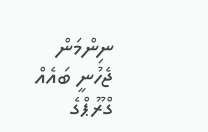ނިންމަން ޖެހުނީ ބައެއް ގްރޫޕްގެ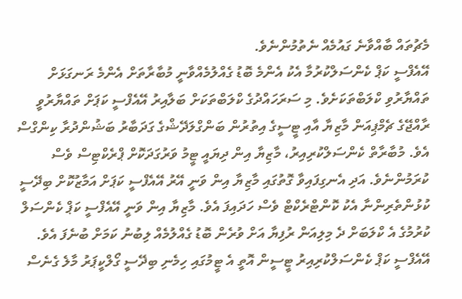މެޗުތައް ބާއްވާނެ ގައުމެއް ނެތުމުންނެވެ.
އޭއެފްސީ ކަޕް ކެންސަލްކުރުމާ އެކު އެންމެ ބޮޑު ގެއްލުމެއްވާނީ މުބާރާތަށް އެންމެ ރަނގަޅަށް ތައްޔާރުވި ކްލަބްތަކަށެވެ. މި ސަރަހައްދުގެ ކްލަބްތަކަށް ބަލާއިރު އޭއެފްސީ ކަޕަށް ތައްޔާރުވީ ރާއްޖޭގެ ޗެމްޕިއަން މާޒިޔާ އާއި ޓީސީގެ އިތުރުން ބަންގްލަދޭޝްގެ ގަދަބާރު ބަޝުންދުރާ ކިންގްސް އެވެ. މުބާރާތް ކެންސަލްކުރިއިރު، މާޒިޔާ އިން ދިޔައީ ޓީމު ވަރުގަދަކޮށް ޕްރެކްޓިސް ވެސް ކުރަމުންނެވެ. އަދި އެނގިފައިވާ ގޮތުގައި މާޒިޔާ އިން ވަނީ އޭރު އޭއެފްސީ ކަޕަށް އަމާޒުކޮށް ބިދޭސީ ކުޅުންތެރިންނާ އެކު ކޮންޓްރެކްޓް ވެސް ހަދައިފަ އެވެ. މާޒިޔާ އިން ވަނީ އޭއެފްސީ ކަޕް ކެންސަލް ކުރުމުގެ އެ ކްލަބަށް ދެ މިލިއަން ރުފިޔާ އަށް ވުރެން ބޮޑު ގެއްލުމެއް ލިބުނު ކަމަށް ބުނެފަ އެވެ.
އޭއެފްސީ ކަޕް ކެންސަލްކުރިއިރު ޓީސީން އޮތީ އެ ޓީމުގައި ހިމެނި ބިދޭސީ ގޯލްކީޕަރު މާލެ ގެނެސް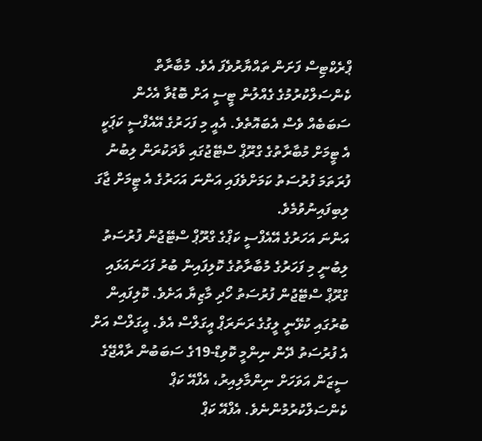ޕްރެކްޓިސް ފަށަން ތައްޔާރުވެފަ އެވެ. މުބާރާތް ކެންސަލްކުރުމުގެ ގެއްލުން ޓީސީ އަށް ބޮޑުވާ އެހެން ސަބަބެއް ވެސް އެބައޮތެވެ. އެއީ މި ފަހަރުގެ އޭއެފްސީ ކަޕަކީ އެ ޓީމަށް މުބާރާތުގެ ގްރޫޕް ސްޓޭޖުގައި ވާދަކުރަން ލިބުނު ފުރަތަމަ ފުރުސަތު ކަމަށްވެފައި އަންނަ އަހަރުގެ އެ ޓީމަށް ޖާގަ ލިބިފައިނުވުމެވެ.
އަންނަ އަހަރުގެ އޭއެފްސީ ކަޕްގެ ގްރޫޕް ސްޓޭޖުން ފުރުސަތު ލިބުނީ މި ފަހަރުގެ މުބާރާތުގެ ކޮލިފައިން ބުރު ފަހަނައަޅައި ގްރޫޕް ސްޓޭޖުން ފުރުސަތު ހޯދި މާޒިޔާ އަށެވެ. ކޮލިފައިން ބުރުގައި ކުޅޭނީ ލީގުގެ ރަނަރަޕް އީގަލްސް އެވެ. އީގަލްސް އަށް އެ ފުރުސަތު ދޭން ނިންމީ ކޮވިޑް-19ގެ ސަބަބުން ރާއްޖޭގެ ސީޒަން އަވަހަށް ނިންމާލިއިރު، އެފްއޭ ކަޕް ކެންސަލްކުރުމުންނެވެ. އެފްއޭ ކަޕް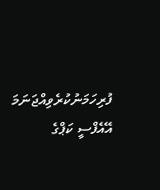ފުރިހަމަނުކުރެވިއްޖަނަމަ އޭއެފްސީ ކަޕްގެ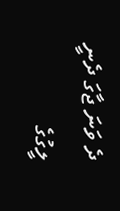ދެ ވަނަ ޖާގަ ދެނީ ލީގުގެ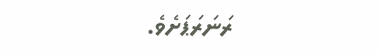ރަނަރަޕަށެވެ.